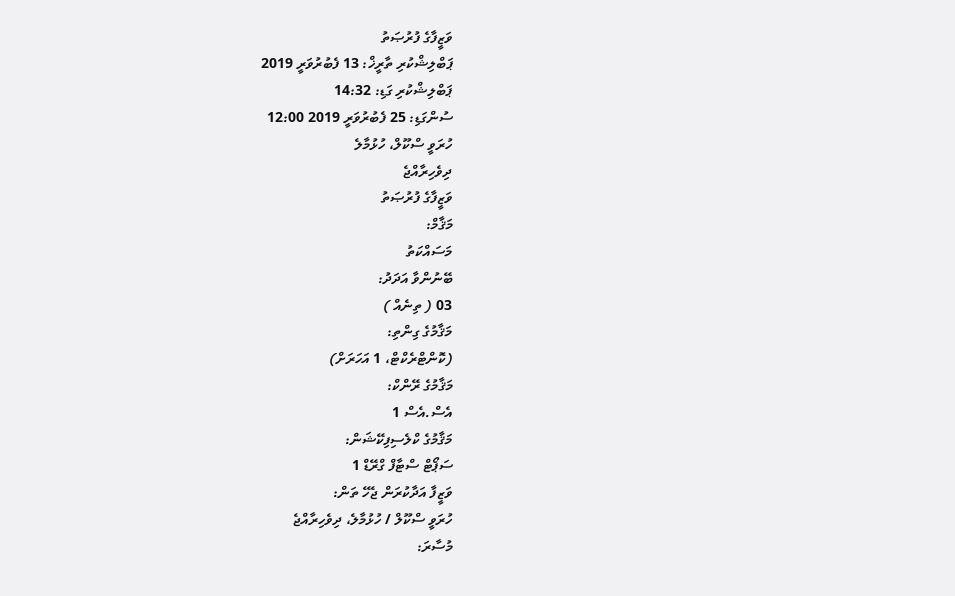ވަޒީފާގެ ފުރުޞަތު
ޕަބްލިޝްކުރި ތާރީޚް: 13 ފެބުރުވަރީ 2019
ޕަބްލިޝްކުރި ގަޑި: 14:32
ސުންގަޑި: 25 ފެބުރުވަރީ 2019 12:00
ހުރަވީ ސްކޫލް، ހުޅުމާލެ
ދިވެހިރާއްޖެ
ވަޒީފާގެ ފުރުޞަތު
މަޤާމް:
މަސައްކަތު
ބޭނުންވާ އަދަދު:
03 ( ތިނެއް )
މަޤާމުގެ ގިންތި:
(ކޮންޓްރެކްޓް، 1 އަހަރަށް)
މަޤާމުގެ ރޭންކް:
އެސް.އެސް 1
މަޤާމުގެ ކްލެސިފިކޭޝަން:
ސަޕޯޓް ސްޓާފް ގްރޭޑް 1
ވަޒީފާ އަދާކުރަން ޖެހޭ ތަން:
ހުރަވީ ސްކޫލް / ހުޅުމާލެ، ދިވެހިރާއްޖެ
މުސާރަ: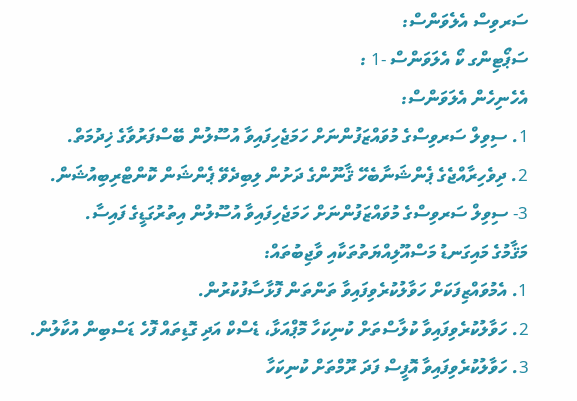ސަރވިސް އެލެވަންސް:
ސަޕޯޓިންގ ކޯ އެލަވަންސް -1 :
އެހެނިހެން އެލަވަންސް:
1. ސިވިލް ސަރވިސްގެ މުވައްޒަފުންނަށް ހަމަޖެހިފައިވާ އުސޫލުން ބޭސްފަރުވާގެ ޚިދުމަތް.
2. ދިވެހިރާއްޖެގެ ޕެންޝަނާބެހޭ ޤާނޫންގެ ދަށުން ލިބިދެވޭ ޕެންޝަން ކޮންޓްރިބިއުޝަން.
3- ސިވިލް ސަރވިސްގެ މުވައްޒަފުންނަށް ހަމަޖެހިފައިވާ އުސޫލުން އިތުރުގަޑީގެ ފައިސާ.
މަޤާމުގެ މައިގަނޑު މަސްއޫލިއްޔަތުތަކާއި ވާޖިބުތައް:
1. އެމުވައްޒިފަކަށް ހަވާލުކުރެވިފައިވާ ތަންތަން ފޮޅާސާފުކުރުން.
2. ހަވާލުކުރެވިފައިވާ ކުލާސްތަށް ކުނިކަހާ މޮޕްއަޅާ، ޑެސްކް އަދި ގޮޑިތައް ފޮހެ ޑަސްބިން އުކާލުން.
3. ހަވާލުކުރެވިފައިވާ އޮފީސް ފަދަ ރޫމްތަށް ކުނިކަހާ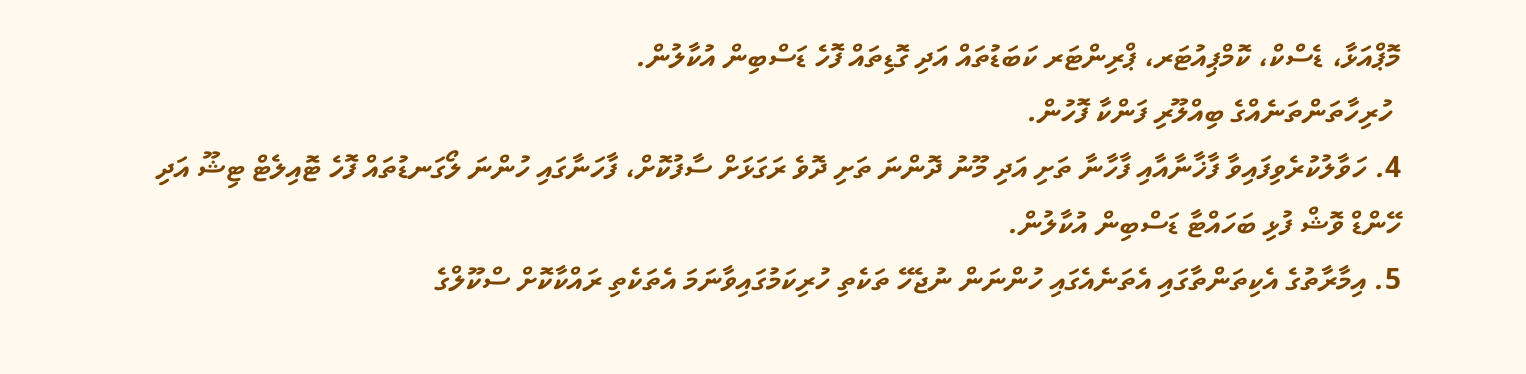މޮޕްއަޅާ، ޑެސްކް، ކޮމްޕިއުޓަރ، ޕްރިންޓަރ ކަބަޑުތައް އަދި ގޮޑިތައް ފޮހެ ޑަސްބިން އުކާލުން.
 ހުރިހާތަންތަނެއްގެ ބިއްލޫރި ފަންކާ ފޮހުން.
4. ހަވާލުކުރެވިފައިވާ ފާޚާނާއާއި ފާހާނާ ތަށި އަދި މޫނު ދޮންނަ ތަށި ދޮވެ ރަގަޅަށް ސާފުކޮށް، ފާހަނާގައި ހުންނަ ލޯގަނޑުތައް ފޮހެ ޓޮއިލެޓް ޓިޝޫ އަދި ހޭންޑް ވޮޝް ފުޅި ބަހައްޓާ ޑަސްބިން އުކާލުން.
5. އިމާރާތުގެ އެކިތަންތާގައި އެތަނެއެގައި ހުންނަން ނުޖެހޭ ތަކެތި ހުރިކަމުގައިވާނަމަ އެތަކެތި ރައްކާކޮށް ސްކޫލްގެ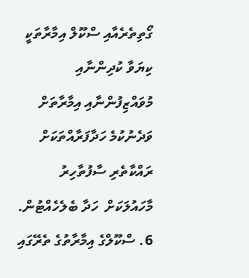ގޯތިތެރެއާއި ސްކޫލް އިމާރާތަކީ ކިޔަވާ ކުދިންނާއި މުވައްޒިފުންނާއި އިމާރާތަށް ވަދެނުކުމެ ހަދާފަރާއްތަކަށް ރައްކާތެރި ސާފުތާހިރު މާހައުލަކަށް  ހަދާ ބެލެހެއްޓުން.
6. ސްކޫލްގެ އިމާރާތުގެ ތެރޭގައި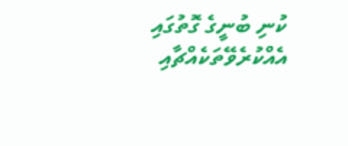ކުނި ބުނީގެ ގޮތުގައި އެއްކުރެވޭތަކެއްޗާއި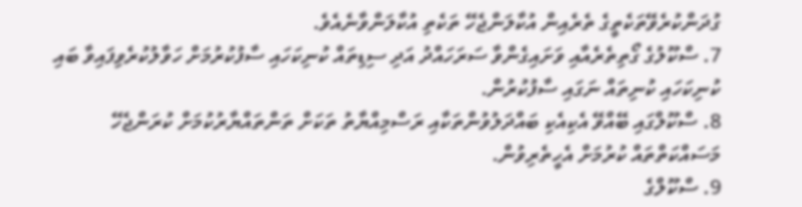ގުދަންކުރެވޭތަކެތީގެ ތެރެއިން އުކާލަންޖެހޭ ތަކެތި އުކާލަންވާނެއެވެ.
7. ސްކޫލުގެ ގޯތިތެރެއާއި ވަށައިގެންވާ ސަރަހައްދު އަދި ސިޑިތައް ކުނިކަހައި ސާފުކުރުމަށް ހަވާލުކުރެވިފައިވާ ބައި ކުނިކަހައި ކުނިތައް ނަގައި ސާފުކުރުން.
8. ސްކޫލްގައި ބޭއްވޭ އެކިއެކި ބައްދަލުވުންތަކާއި ރަސްމިއްޔާތު ތަކަށް ތަންތައްޔާރުކުމަށް ކުރަންޖެހޭ މަސައްކަތްތައް ކުރުމަށް އެހީތެރިވުން.
9. ސްކޫލްގެ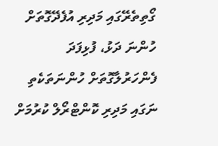ގޯތިތެރޭގައި މަދިރި އުފެދޭގޮތަށް ހުންނަ ދަޅު، ފުޅިފަދަ ފެންހަރުލާގޮތަށް ހުންނަތަކެތި ނަގައި މަދިރި ކޮންޓްރޯލް ކުރުމަށް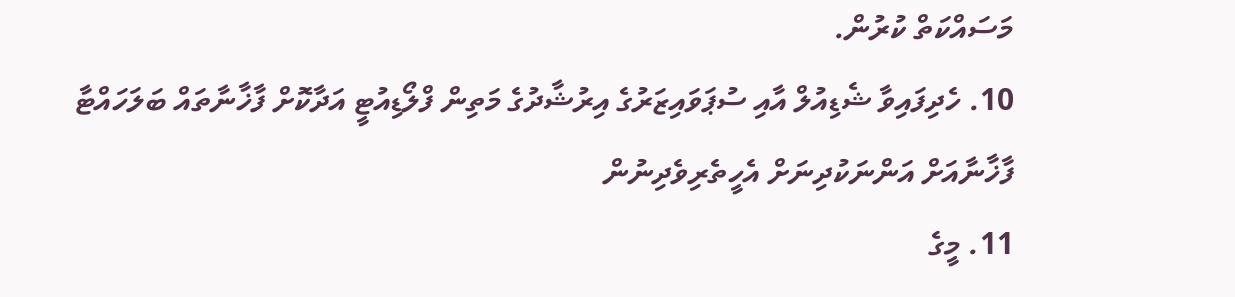މަސައްކަތް ކުރުން.
10. ހެދިފައިވާ ޝެޑިއުލް އާއި ސުޕަވައިޒަރުގެ އިރުޝާދުގެ މަތިން ފްލޯޑިއުޓީ އަދާކޮށް ފާޚާނާތައް ބަލަހައްޓާ ފާޚާނާއަށް އަންނަކުދިނަށް އެހީތެރިވެދިނުން
11. މީގެ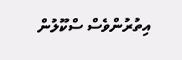އިތުރުންވެސް ސްކޫލުން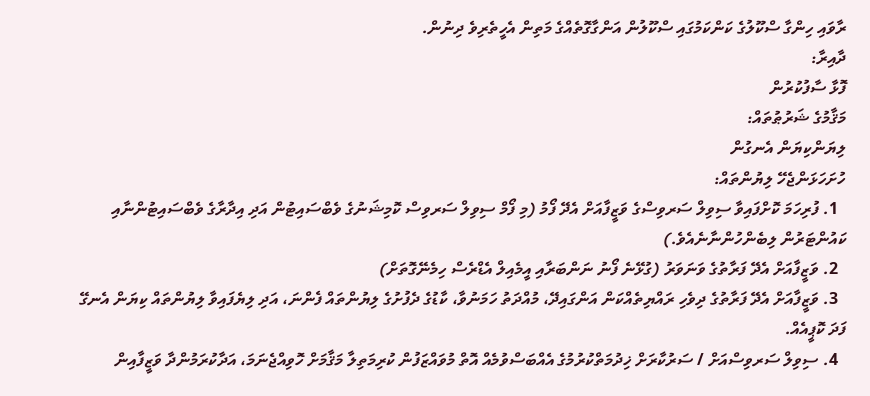ރާވައި ހިންގާ ސްކޫލުގެ ކަންކަމުގައި ސްކޫލުން އަންގާގޮތެއްގެ މަތިން އެހީތެރިވެ ދިނުން.
ދާއިރާ:
ފޮޅާ ސާފުކުރުން
މަޤާމުގެ ޝަރުޠުތައް:
ލިޔަންކިޔަން އެނގުން
ހުށަހަޅަންޖެހޭ ލިޔުންތައް:
  1. ފުރިހަމަ ކޮށްފައިވާ ސިވިލް ސަރވިސްގެ ވަޒީފާއަށް އެދޭ ފޯމު (މި ފޯމް ސިވިލް ސަރވިސް ކޮމިޝަނުގެ ވެބްސައިޓުން އަދި އިދާރާގެ ވެބްސައިޓުންނާއި ކައުންޓަރުން ލިބެންހުންނާނެއެވެ.)
  2. ވަޒީފާއަށް އެދޭ ފަރާތުގެ ވަނަވަރު (ގުޅޭނެ ފޯނު ނަންބަރާއި އީމެއިލް އެޑްރެސް ހިމެނޭގޮތަށް)
  3. ވަޒީފާއަށް އެދޭ ފަރާތުގެ ދިވެހި ރައްޔިތެއްކަން އަންގައިދޭ، މުއްދަތު ހަމަނުވާ، ކާޑުގެ ދެފުށުގެ ލިޔުންތައް ފެންނަ، އަދި ލިޔެފައިވާ ލިޔުންތައް ކިޔަން އެނގޭ ފަދަ ކޮޕީއެއް.
  4. ސިވިލް ސަރވިސްއަށް / ސަރުކާރަށް ޚިދުމަތްކުރުމުގެ އެއްބަސްވުމެއް އޮތް މުވައްޒަފުން ކުރިމަތިލާ މަޤާމަށް ހޮވިއްޖެނަމަ، އަދާކުރަމުންދާ ވަޒީފާއިން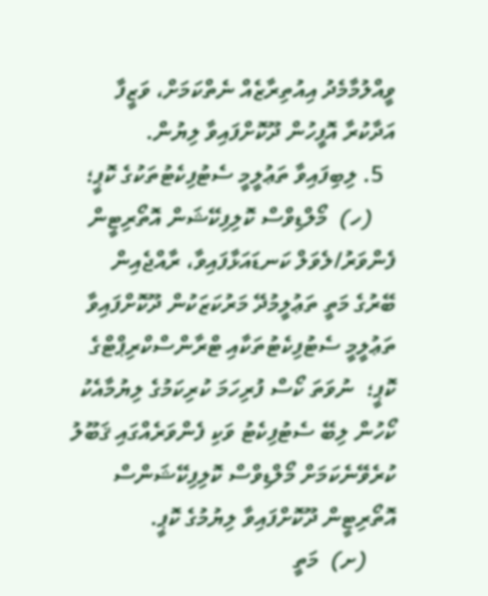ވީއްލުމާމެދު އިއުތިރާޒެއް ނެތްކަމަށް، ވަޒީފާ އަދާކުރާ އޮފީހުން ދޫކޮށްފައިވާ ލިޔުން.
  5. ލިބިފައިވާ ތަޢުލީމީ ސެޓުފިކެޓުތަކުގެ ކޮޕީ؛
    (ހ)  މޯލްޑިވްސް ކޮލިފިކޭޝަން އޮތޯރިޓީން ފެންވަރު/ލެވަލް ކަނޑައަޅާފައިވާ، ރާއްޖެއިން ބޭރުގެ މަތީ ތަޢުލީމުދޭ މަރުކަޒަކުން ދޫކޮށްފައިވާ ތަޢުލީމީ ސެޓުފިކެޓުތަކާއި ޓްރާންސްކްރިޕްޓްގެ ކޮޕީ؛  ނުވަތަ ކޯސް ފުރިހަމަ ކުރިކަމުގެ ލިޔުމާއެކު ކޯހުން ލިބޭ ސެޓުފިކެޓު ވަކި ފެންވަރެއްގައި ޤަބޫލު ކުރެވޭނެކަމަށް މޯލްޑިވްސް ކޮލިފިކޭޝަންސް އޮތޯރިޓީން ދޫކޮށްފައިވާ ލިޔުމުގެ ކޮޕީ.
     (ށ)  މަތީ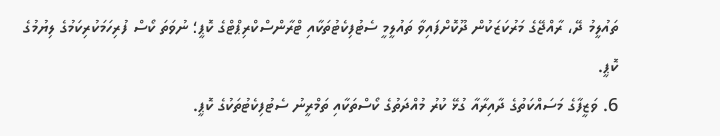ތައުލީމު ދޭ، ރާއްޖޭގެ މަރުކަޒަކުން ދޫކޮށްފައިވާ ތައުލީމީ ސެޓުފިކެޓުތަކާއި ޓްރާންސްކްރިޕްޓްގެ ކޮޕީ؛ ނުވަތަ ކޯސް ފުރިހަމަކުރިކަމުގެ ލިޔުމުގެ ކޮޕީ.
6. ވަޒީފާގެ މަސައްކަތުގެ ދާއިރާއާ ގުޅޭ ކުރު މުއްދަތުގެ ކޯސްތަކާއި ތަމްރީނު ސެޓުފިކެޓުތަކުގެ ކޮޕީ.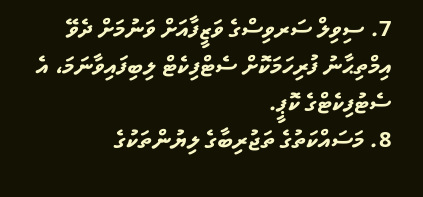7. ސިވިލް ސަރވިސްގެ ވަޒީފާއަށް ވަނުމަށް ދެވޭ އިމްތިޙާނު ފުރިހަމަކޮށް ސެޓްފިކެޓް ލިބިފައިވާނަމަ، އެ ސެޓުފިކެޓްގެ ކޮޕީ.
8. މަސައްކަތުގެ ތަޖުރިބާގެ ލިޔުންތަކުގެ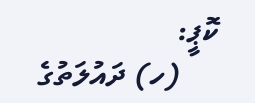ކޮޕީ:
     (ހ) ދައުލަތުގެ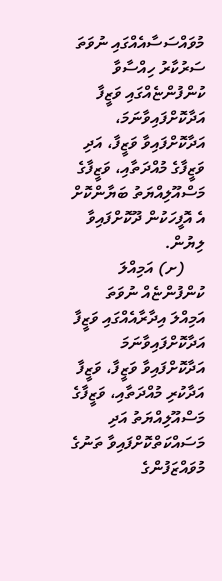މުވައްސަސާއެއްގައި ނުވަތަ ސަރުކާރު ހިއްސާވާ ކުންފުންޏެއްގައި ވަޒީފާ އަދާކޮށްފައިވާނަމަ، އަދާކޮށްފައިވާ ވަޒީފާ، އަދި ވަޒީފާގެ މުއްދަތާއި، ވަޒީފާގެ މަސްއޫލިއްޔަތު ބަޔާންކޮށް އެ އޮފީހަކުން ދޫކޮށްފައިވާ ލިޔުން.
     (ށ) އަމިއްލަ ކުންފުންޏެއް ނުވަތަ އަމިއްލަ އިދާރާއެއްގައި ވަޒީފާ އަދާކޮށްފައިވާނަމަ އަދާކޮށްފައިވާ ވަޒީފާ، ވަޒީފާ އަދާކުރި މުއްދަތާއި، ވަޒީފާގެ މަސްއޫލިއްޔަތު އަދި މަސައްކަތްކޮށްފައިވާ ތަނުގެ މުވައްޒަފުންގެ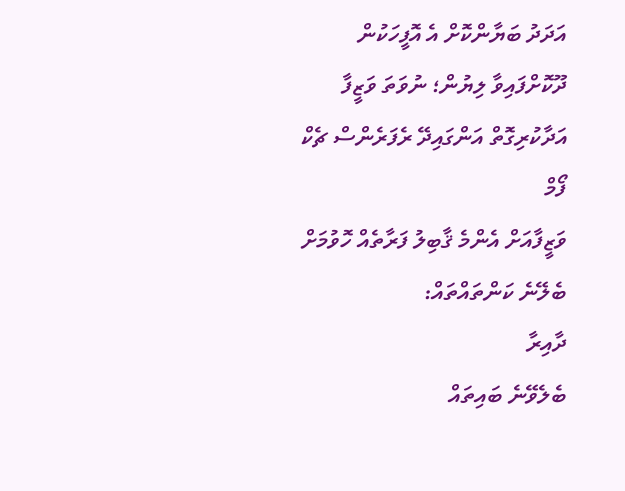އަދަދު ބަޔާންކޮށް އެ އޮފީހަކުން ދޫކޮށްފައިވާ ލިޔުން؛ ނުވަތަ ވަޒީފާ އަދާކުރިގޮތް އަންގައިދޭ ރެފަރެންސް ޗެކް ފޯމް
ވަޒީފާއަށް އެންމެ ޤާބިލު ފަރާތެއް ހޮވުމަށް ބެލޭނެ ކަންތައްތައް:
ދާއިރާ
ބެލެވޭނެ ބައިތައް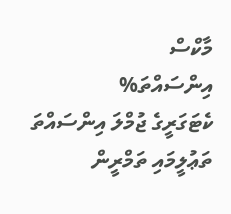މާކްސް
އިންސައްތަ%
ކެޓަގަރީގެ ޖުމްލަ އިންސައްތަ
ތަޢުލީމައި ތަމްރީން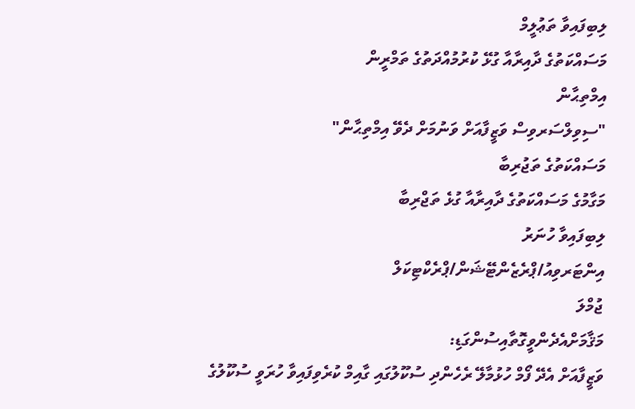ލިބިފައިވާ ތަޢުލީމް
މަސައްކަތުގެ ދާއިރާއާ ގުޅޭ ކުރުމުއްދަތުގެ ތަމްރީން
އިމްތިޙާން
"ސިވިލްސަރވިސް ވަޒީފާއަށް ވަނުމަށް ދެވޭ އިމްތިޙާން"
މަސައްކަތުގެ ތަޖުރިބާ
މަގާމުގެ މަސައްކަތުގެ ދާއިރާއާ ގުޅެ ތަޖްރިބާ
ލިބިފައިވާ ހުނަރު
އިންޓަރވިއު/ޕްރެޒެންޓޭޝަން/ޕްރެކްޓިކަލް
ޖުމްލަ
މަޤާމަށްއެދެންވީގޮތާއިސުންގަޑި:
ވަޒީފާއަށް އެދޭ ފޯމް ހުޅުމާލޭ ރެހެންދި ސުކޫލުގައި ގާއިމް ކުރެވިފައިވާ ހުރަވީ ސުކޫލުގެ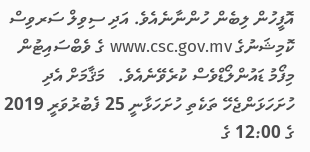އޮފީހުން ލިބެން ހުންނާނެއެވެ. އަދި ސިވިލް ސަރވިސް ކޮމިޝަނުގެ www.csc.gov.mv ގެ ވެބްސައިޓުން މިފޯމު ޑައުންލޯޑްވެސް ކުރެވޭނެއެވެ.   މަޤާމަށް އެދި ހުށަހަޅަންޖެހޭ ތަކެތި ހުށަހަޅާނީ 25 ފެބުރުވަރީ 2019 ގެ 12:00 ގެ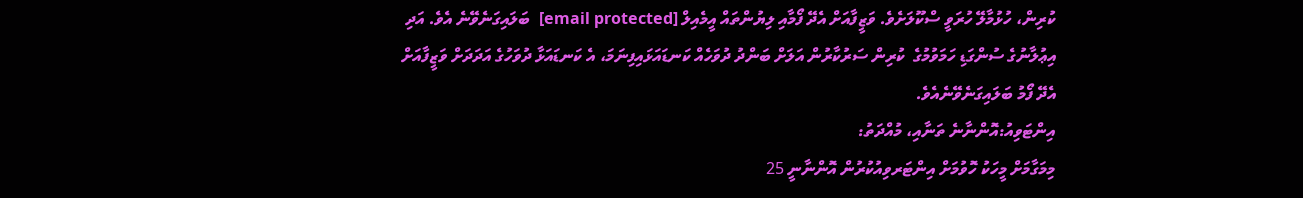ކުރިން، ހުޅުމާލޭ ހުރަވީ ސްކޫލަށެވެ. ވަޒީފާއަށް އެދޭ ފޯމާއި ލިޔުންތައް އީމެއިލް [email protected]  ބަލައިގަނެވޭނެ އެވެ. އަދި އިޢުލާނުގެ ސުންގަޑި ހަމަވުމުގެ  ކުރިން ސަރުކާރުން އަލަށް ބަންދު ދުވަހެއް ކަނޑައަޅައިފިނަމަ، އެ ކަނޑައަޅާ ދުވަހުގެ އަދަދަށް ވަޒީފާއަށް އެދޭ ފޯމު ބަލައިގަނެވޭނެއެވެ.
އިންޓަވިއު:އޮންނާނެ ތަނާއި، މުއްދަތު:
މިމަގާމަށް މީހަކު ހޮވުމަށް އިންޓަރވިއުކުރުން އޮންނާނީ 25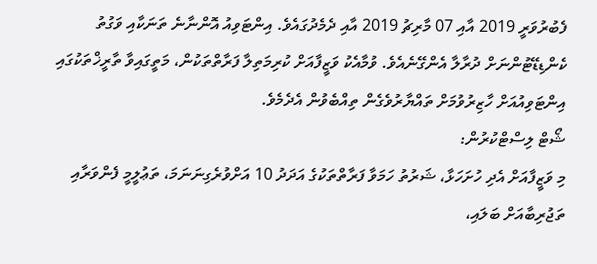ފެބުރުވަރީ 2019 އާއި 07 މާރިޗު 2019 އާއި ދެމެދުގައެވެ. އިންޓަވިއު އޮންނާނެ ތަނަކާއި ވަގުތު ކެންޑިޑޭޓުންނަށް ދުރާލާ އެންގޭނެއެވެ. ވުމާއެކު ވަޒީފާއަށް ކުރިމަތިލާ ފަރާތްތަކުން، މަތީގައިވާ ތާރީޚްތަކުގައި އިންޓަވިއުއަށް ހާޒިރުވުމަށް ތައްޔާރުވެގެން ތިއްބެވުން އެދެމެވެ.
ޝޯޓް ލިސްޓްކުރުން:
މި ވަޒީފާއަށް އެދި ހުށަހަޅާ، ޝަރުތު ހަމަވާ ފަރާތްތަކުގެ އަދަދު 10 އަށްވުރެގިނަނަމަ، ތަޢުލީމީ ފެންވަރާއި ތަޖުރިބާއަށް ބަލައި،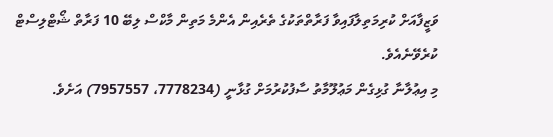ވަޒީފާއަށް ކުރިމަތިލާފައިވާ ފަރާތްތަކުގެ ތެރެއިން އެންމެ މަތިން މާކްސް ލިބޭ 10 ފަރާތް ޝޯޓްލިސްޓް ކުރެވޭނެއެވެ.
މި އިޢުލާނާ ގުޅިގެން މަޢުލޫމާތު ސާފުކުރުމަށް ގުޅާނީ (7778234، 7957557) އަށެވެ.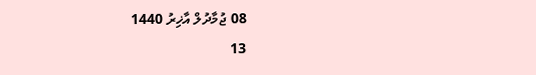08 ޖުމާދުލް އާޚިރު 1440
13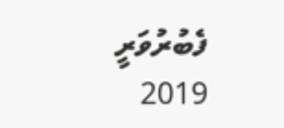ފެބުރުވަރީ 2019